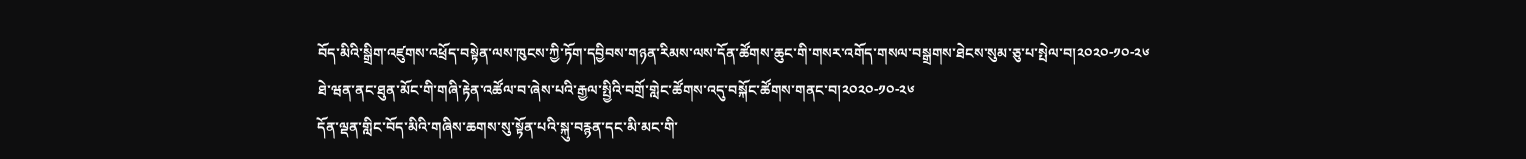བོད་མིའི་སྒྲིག་འཛུགས་འཕྲོད་བསྟེན་ལས་ཁུངས་ཀྱི་ཏོག་དབྱིབས་གཉན་རིམས་ལས་དོན་ཚོགས་ཆུང་གི་གསར་འགོད་གསལ་བསྒྲགས་ཐེངས་སུམ་ཅུ་པ་སྤེལ་བ།༢༠༢༠-༡༠-༢༦
ཐེ་ཝན་ནང་ཐུན་མོང་གི་གཞི་རྟེན་འཚོལ་བ་ཞེས་པའི་རྒྱལ་སྤྱིའི་བགྲོ་གླེང་ཚོགས་འདུ་བསྐོང་ཚོགས་གནང་བ།༢༠༢༠-༡༠-༢༦
དོན་ལྡན་གླིང་བོད་མིའི་གཞིས་ཆགས་སུ་སྟོན་པའི་སྐུ་བརྙན་དང་མི་མང་གི་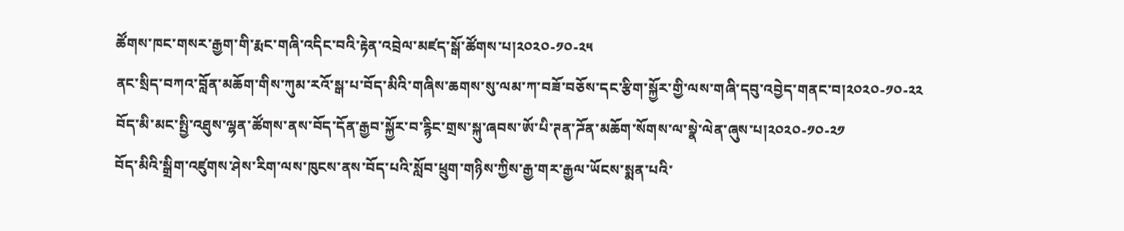ཚོགས་ཁང་གསར་རྒྱག་གི་རྨང་གཞི་འདིང་བའི་རྟེན་འབྲེལ་མཛད་སྒོ་ཚོགས་པ།༢༠༢༠-༡༠-༢༥
ནང་སྲིད་བཀའ་བློན་མཆོག་གིས་ཀུམ་རའོ་སྒ་པ་བོད་མིའི་གཞིས་ཆགས་སུ་ལམ་ཀ་བཟོ་བཅོས་དང་རྩིག་སྐྱོར་གྱི་ལས་གཞི་དབུ་འབྱེད་གནང་བ།༢༠༢༠-༡༠-༢༢
བོད་མི་མང་སྤྱི་འཐུས་ལྷན་ཚོགས་ནས་བོད་དོན་རྒྱབ་སྐྱོར་བ་རྙིང་གྲས་སྐུ་ཞབས་ཨོ་པི་ཊན་ཌོན་མཆོག་སོགས་ལ་སྣེ་ལེན་ཞུས་པ།༢༠༢༠-༡༠-༢༡
བོད་མིའི་སྒྲིག་འཛུགས་ཤེས་རིག་ལས་ཁུངས་ནས་བོད་པའི་སློབ་ཕྲུག་གཉིས་ཀྱིས་རྒྱ་གར་རྒྱལ་ཡོངས་སྨན་པའི་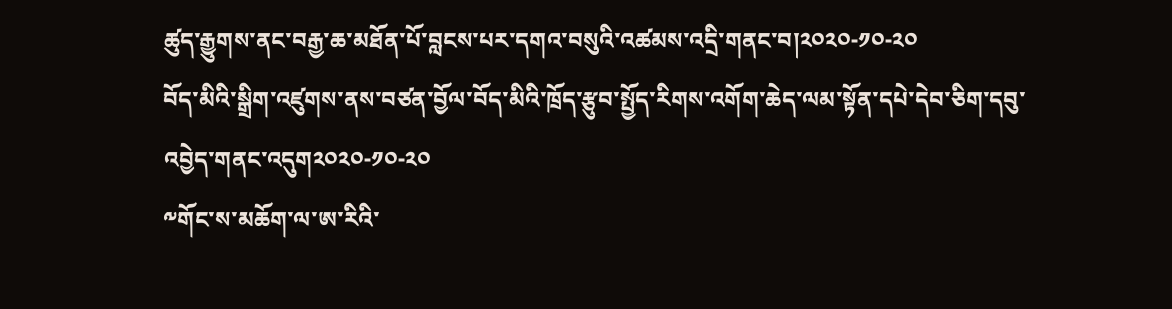ཚུད་རྒྱུགས་ནང་བརྒྱ་ཆ་མཐོན་པོ་བླངས་པར་དགའ་བསུའི་འཚམས་འདྲི་གནང་བ།༢༠༢༠-༡༠-༢༠
བོད་མིའི་སྒྲིག་འཛུགས་ནས་བཙན་བྱོལ་བོད་མིའི་ཁྲོད་རྩུབ་སྤྱོད་རིགས་འགོག་ཆེད་ལམ་སྟོན་དཔེ་དེབ་ཅིག་དབུ་འབྱེད་གནང་འདུག༢༠༢༠-༡༠-༢༠
༸གོང་ས་མཆོག་ལ་ཨ་རིའི་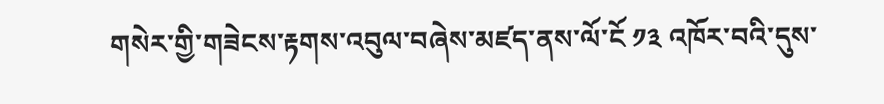གསེར་གྱི་གཟེངས་རྟགས་འབུལ་བཞེས་མཛད་ནས་ལོ་ངོ ༡༣ འཁོར་བའི་དུས་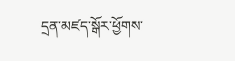དྲན་མཛད་སྒོར་ཕྱོགས་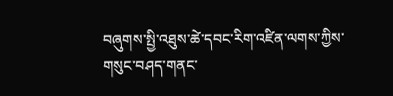བཞུགས་སྤྱི་འཐུས་ཚེ་དབང་རིག་འཛིན་ལགས་ཀྱིས་གསུང་བཤད་གནང་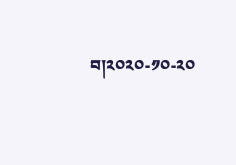བ།༢༠༢༠-༡༠-༢༠